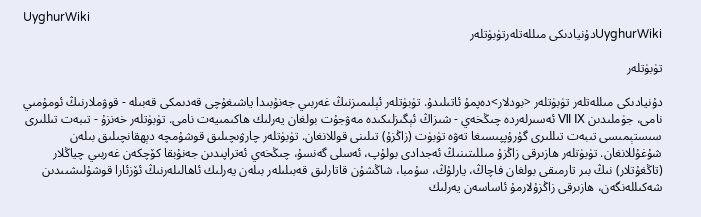UyghurWiki
UyghurWikiدۇنيادىكى مىللەتلەرتۈبۈتلەر

تۈبۈتلەر

دۇنيادىكى مىللەتلەر تۈبۈتلەر <بودلار>دەپمۇ ئاتىلىدۇ. تۈبۈتلەر ئېلىمىزنىڭ غەربىي جەنۇبىدا ياشىغۇچى قەدىمكى قەبىلە - قوۋملارنىڭ ئومۇمىي نامى، جۈملىدىن Ⅶ Ⅸ ئەسىرلەردە چىڭخەي - شىزاڭ ئېگىزلىكىدە مەۋجۇت بولغان يەرلىك ھاكىمىيەت نامى. تۈبۈتلەر خەنزۇ - تىبەت تىللىرى سىستېمىسى تىبەت تىللىرى گۇرۇپپىسىغا تەۋە تۈبۈت (زاڭزۇ) تىلىنى قوللانغان. تۈبۈتلەر چارۋىچىلىق قوشۇمچە دېھقانچىلىق بىلەن شۇغۇللانغان. تۈبۈتلەر ھازىرقى زاڭزۇ مىللىتىنىڭ ئەجدادى بولۇپ، ئەسلى گەنسۇ، چىڭخەي ئەتراپىدىن جەنۇبقا كۆچكەن غەربىي چياڭلار (تاڭغۇتلار) نىڭ بىر تارمىقى بولغان فاچاڭ، يارلۇڭ، سۇمبا، شاڭشۇن قاتارلىق قەبىلىلەر بىلەن يەرلىك ئاھالىلەرنىڭ ئۆزئارا قوشۇلىشىىدىن شەكىللەنگەن، ھازىرقى زاڭزۇلارمۇ ئاساسەن يەرلىك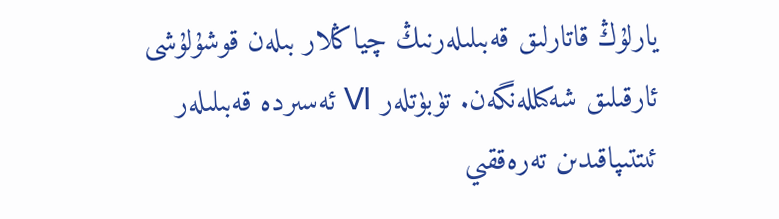يارلۇڭ قاتارلىق قەبىلىلەرنىڭ چياڭلار بىلەن قوشۇلۇشى ئارقىلىق شەكىللەنگەن. تۈبۈتلەر Ⅵ ئەسىردە قەبىلىلەر ئىتتىپاقىدىن تەرەققىي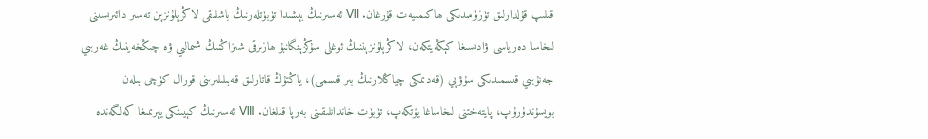قىلىپ قۇلدارلىق تۈزۈمىدىكى ھاكىمىيەت قۇرغان. Ⅶ ئەسىرنىڭ بېشىدا تۈبۈتلەرنىڭ باشلىقى لاڭرېلۇنزېن تەسىر دائىرىسىنى لىخاسا دەرياسى ۋادىسىغا كېڭەيتكەن، لاڭرېلۇنزېننىڭ ئوغلى سۇڭزېنگانبۇ ھازىرقى شىزاڭنىڭ شىمالىي ۋە چىڭخەينىڭ غەربىي جەنۇبىي قىسمىدىكى سۇۋېي (قەدىمكى چياڭلارنىڭ بىر قىسمى)، ياڭتۇڭ قاتارلىق قەبىلىلىرىنى قورال كۈچى بىلەن بويسۇندۇرۇپ، پايتەختنى لىخاساغا يۆتكەپ، تۈبۈت خاندانلىقىنى بەرپا قىلغان. Ⅷ ئەسىرنىڭ كېيىنكى يېرىمىغا كەلگەندە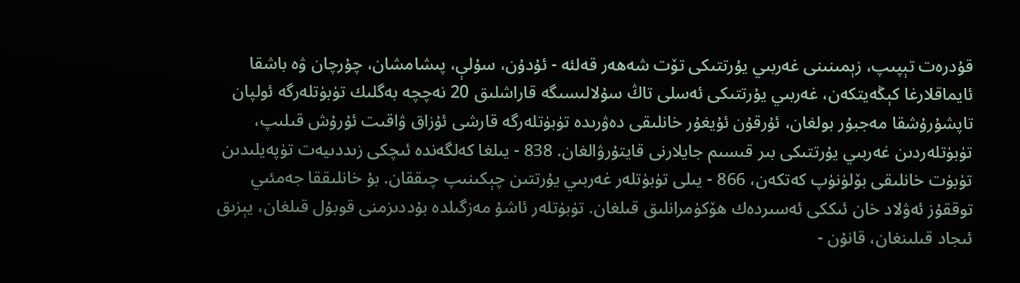قۇدرەت تېپىپ، زېمىنىنى غەربىي يۇرتتىكى تۆت شەھەر قەلئە - ئۇدۇن، سۇلې، پىشامشان، چۇرچان ۋە باشقا ئايماقلارغا كېڭەيتكەن، غەربىي يۇرتتىكى ئەسلى تاڭ سۇلالىسىگە قاراشلىق 20 نەچچە بەگلىك تۈبۈتلەرگە ئولپان تاپشۇرۇشقا مەجبۇر بولغان، ئۇرقۇن ئۇيغۇر خانلىقى دەۋرىدە تۈبۈتلەرگە قارشى ئۇزاق ۋاقىت ئۇرۇش قىلىپ، تۈبۈتلەردىن غەربىي يۇرتتىكى بىر قىسىم جايلارنى قايتۇرۋالغان. 838 - يىلغا كەلگەندە ئىچكى زىددىيەت تۈپەيلىدىن تۈبۈت خانلىقى بۆلۈنۈپ كەتكەن، 866 - يىلى تۈبۈتلەر غەربىي يۇرتتىن چېكىنىپ چىققان. بۇ خانلىققا جەمئىي توققۇز ئەۋلاد خان ئىككى ئەسىردەك ھۆكۈمرانلىق قىلغان. تۈبۈتلەر ئاشۇ مەزگىلدە بۇددىزمنى قوبۇل قىلغان، يېزىق ئىجاد قىلىنغان، قانۇن -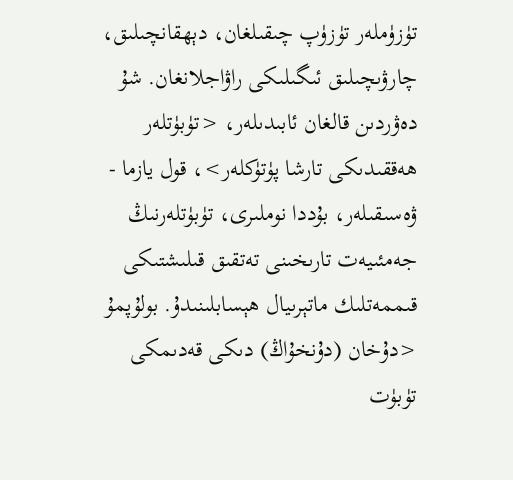تۈزۈملەر تۈزۈپ چىقىلغان، دېھقانچىلىق، چارۋىچىلىق ئىگىلىكى راۋاجلانغان. شۇ دەۋردىن قالغان ئابىدىلەر، <تۈبۈتلەر ھەققىدىكى تارشا پۈتۈكلەر>، قول يازما - ۋەسىقىلەر، بۇددا نوملىرى، تۈبۈتلەرنىڭ جەمئىيەت تارىخىنى تەتقىق قىلىشتىكى قىممەتلىك ماتېرىيال ھېسابلىنىدۇ. بولۇپمۇ <دۇخان (دۇنخۇاڭ) دىكى قەدىمكى تۈبۈت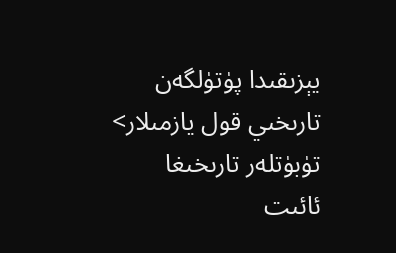يېزىقىدا پۈتۈلگەن تارىخىي قول يازمىلار> تۈبۈتلەر تارىخىغا ئائىت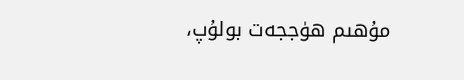مۇھىم ھۈججەت بولۇپ،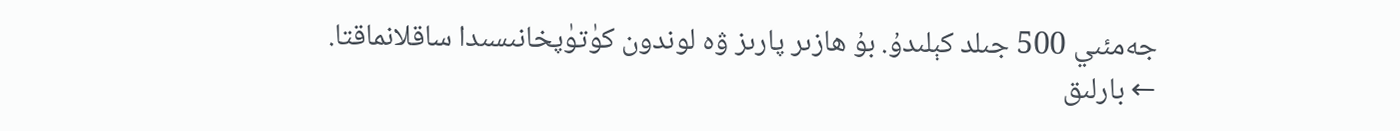جەمئىي 500 جىلد كېلىدۇ. بۇ ھازىر پارىز ۋە لوندون كۈتۈپخانىسىدا ساقلانماقتا.
← بارلىق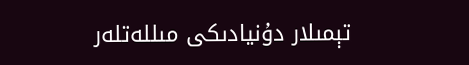تېمىلار دۇنيادىكى مىللەتلەر